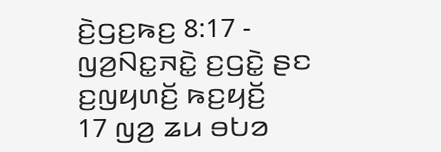ꤢꤧ꤬ꤞꤢ꤬ꤒꤢ꤬ 8:17 - ꤜꤤ꤬ꤡꤢ꤭ꤏꤢꤧ꤭ ꤢ꤬ꤞꤢꤧ꤭ ꤔꤢ ꤢ꤬ꤜꤟꤛꤢꤩ꤬ ꤒꤢ꤬ꤟꤢꤩ꤬
17 ꤜꤤ꤬ ꤘꤣ ꤋꤝꤤ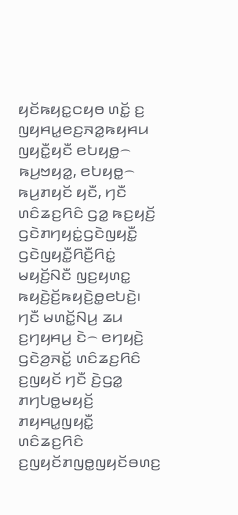ꤟꤢꤩꤒꤟꤢ꤭ꤍꤟꤥ ꤛꤢꤩ꤭ ꤢ꤬ ꤜꤟꤌꤣ꤭ꤕꤢ꤬ꤏꤤ꤭ꤒꤟꤌꤣ ꤜꤟꤢꤪ꤭ꤟꤢꤪ ꤕꤝꤟꤥ꤭꤮ ꤒꤣ꤬ꤠꤟꤤ꤭, ꤕꤝꤟꤥ꤭꤮ ꤒꤣ꤬ꤊꤟꤢꤩ ꤟꤢꤪ, ꤚꤢꤪ ꤛꤢꤨꤘꤢ꤬ꤖꤢꤨ ꤞꤤ꤭ ꤒꤢ꤬ꤟꤢꤩ꤬ ꤞꤢꤧꤊꤚꤟꤢꤦ꤭ꤞꤢꤧꤜꤟꤢꤪ꤭ ꤞꤢꤧꤜꤟꤢꤪ꤭ꤖꤢꤪ꤬ꤖꤢꤦ꤭ ꤗꤟꤢꤩ꤬ꤡꤢꤪ ꤜꤢ꤬ꤟꤛꤢ꤭ ꤒꤟꤢꤧ꤬ꤢꤩ꤬ꤒꤟꤢꤧ꤬ꤥ꤭ꤕꤝꤢꤧ꤬꤯ ꤚꤢꤪ ꤗꤛꤢꤩ꤭ꤡꤣ꤬ ꤘꤣ ꤢ꤬ꤚꤟꤌꤣ꤬ ꤢꤧ꤮ ꤕꤚꤟꤢꤧ꤬ ꤞꤢꤧꤤ꤬ꤏꤢꤩ꤭ ꤛꤢꤨꤘꤢ꤬ꤖꤢꤨ ꤢ꤬ꤜꤟꤢꤩ ꤚꤢꤪ ꤢꤧ꤬ꤞꤤ꤭ ꤊꤚꤝꤥ꤭ꤗꤟꤢꤩ꤬ ꤊꤟꤌꤣ꤭ꤜꤟꤢꤪ꤭ ꤛꤢꤨꤘꤢ꤬ꤖꤢꤨ ꤢ꤬ꤜꤟꤢꤩꤊꤜꤥ꤭ꤜꤟꤢꤩꤋꤛꤢ꤬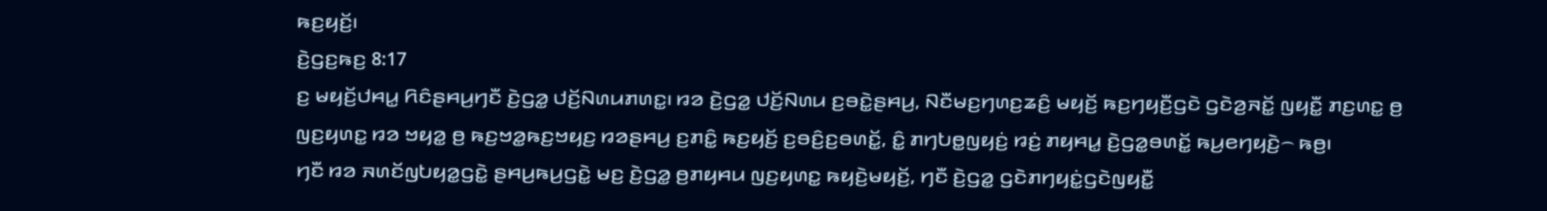ꤒꤢ꤬ꤟꤢꤩ꤬꤯
ꤢꤧ꤬ꤞꤢ꤬ꤒꤢ꤬ 8:17
ꤢ꤬ ꤗꤟꤢꤩ꤬ꤓꤌꤣ꤭ ꤖꤢꤨꤔꤌꤣ꤬ꤚꤢꤪ ꤢꤧ꤬ꤞꤤ꤭ ꤓꤢꤩ꤬ꤡꤛꤣꤊꤛꤢ꤭꤯ ꤙꤤ ꤢꤧ꤬ꤞꤤ꤭ ꤓꤢꤩ꤬ꤡꤛꤣ ꤢ꤬ꤋꤢꤧ꤭ꤔꤌꤣ꤬, ꤡꤢꤪꤗꤢ꤬ꤚꤛꤢ꤬ꤘꤢꤨ꤬ ꤗꤟꤢꤩ꤬ ꤒꤢ꤬ꤚꤟꤢꤪ꤬ꤞꤢꤧ ꤞꤢꤧꤤ꤬ꤏꤢꤩ꤭ ꤜꤟꤢꤪ꤭ ꤊꤢ꤬ꤛꤢ꤭ ꤥ꤬ ꤜꤢ꤬ꤟꤛꤢ꤭ ꤙꤤ ꤠꤟꤤ꤭ ꤥ꤬ ꤒꤢ꤬ꤠꤤ꤭ꤒꤢ꤬ꤠꤟꤢ꤬ ꤙꤤꤔꤌꤣ꤬ ꤢ꤬ꤊꤢꤨ꤭ ꤒꤢ꤬ꤟꤢꤩ꤬ ꤢ꤬ꤋꤢꤨ꤬ꤢ꤬ꤋꤛꤢꤩ꤭, ꤢꤨ꤭ ꤊꤚꤝꤥ꤭ꤜꤟꤢꤦ꤬ ꤙꤢꤦ꤬ ꤊꤟꤌꤣ꤭ ꤢꤧ꤬ꤞꤤ꤭ꤋꤛꤢꤩ꤭ ꤒꤣ꤬ꤕꤚꤟꤢꤧ꤬꤮ ꤒꤥ꤬꤯
ꤚꤢꤪ ꤙꤤ ꤏꤛꤢꤩꤜꤝꤟꤤ꤭ꤞꤢꤧ꤭ ꤔꤌꤣ꤬ꤒꤣ꤬ꤞꤢꤧ꤭ ꤗꤢ꤬ ꤢꤧ꤬ꤞꤤ꤭ ꤥ꤬ꤊꤟꤌꤣ ꤜꤢ꤬ꤟꤛꤢ꤭ ꤒꤟꤢꤧ꤬ꤗꤟꤢꤩ꤬, ꤚꤢꤪ ꤢꤧ꤬ꤞꤤ꤭ ꤞꤢꤧꤊꤚꤟꤢꤦ꤭ꤞꤢꤧꤜꤟꤢꤪ꤭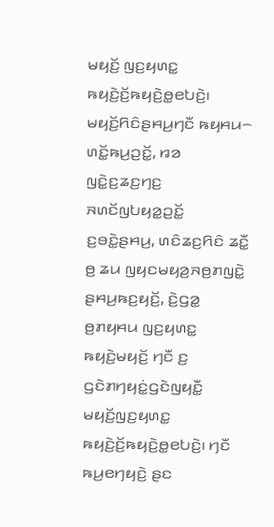ꤗꤟꤢꤩ꤬ ꤜꤢ꤬ꤟꤛꤢ꤭ ꤒꤟꤢꤧ꤬ꤢꤩ꤬ꤒꤟꤢꤧ꤬ꤥ꤭ꤕꤝꤢꤧ꤬꤯
ꤗꤟꤢꤩ꤬ꤖꤢꤨꤔꤌꤣ꤬ꤚꤢꤪ ꤒꤟꤌꤣ꤮ ꤛꤢꤩ꤭ꤒꤣ꤬ꤑꤢꤩ꤭, ꤙꤤ ꤜꤢꤧ꤭ꤢ꤬ꤘꤢ꤬ꤚꤢ꤬ ꤏꤛꤢꤩꤜꤝꤟꤤ꤭ꤑꤢꤩ꤭ ꤢ꤬ꤋꤢꤧ꤭ꤔꤌꤣ꤬, ꤛꤢꤨꤘꤢ꤬ꤖꤢꤨ ꤘꤢꤪ꤭ ꤥ꤬ ꤘꤣ ꤜꤟꤢꤗꤟꤤ꤬ꤏꤥ꤬ꤊꤜꤢꤧ꤭ ꤔꤌꤣ꤬ꤒꤢ꤬ꤟꤢꤩ꤬, ꤢꤧ꤬ꤞꤤ꤭ ꤥ꤬ꤊꤟꤌꤣ ꤜꤢ꤬ꤟꤛꤢ꤭ ꤒꤟꤢꤧ꤬ꤗꤟꤢꤩ꤬ ꤚꤢꤪ ꤢ꤬ ꤞꤢꤧꤊꤚꤟꤢꤦ꤭ꤞꤢꤧꤜꤟꤢꤪ꤭ ꤗꤟꤢꤩ꤬ꤜꤢ꤬ꤟꤛꤢ꤭ ꤒꤟꤢꤧ꤬ꤢꤩ꤬ꤒꤟꤢꤧ꤬ꤥ꤭ꤕꤝꤢꤧ꤬꤯ ꤚꤢꤪ ꤒꤣ꤬ꤕꤚꤟꤢꤧ꤬ ꤔꤢ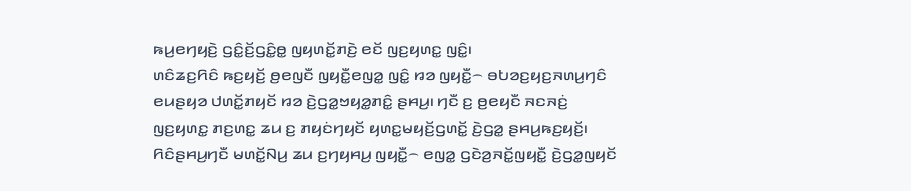ꤒꤣ꤬ꤕꤚꤟꤢꤧ꤬ ꤞꤢꤨ꤭ꤢꤩ꤬ꤞꤢꤨ꤭ꤥ꤭ ꤜꤟꤛꤢꤩ꤭ꤊꤢꤧ꤬ ꤕꤢꤩ ꤜꤢ꤬ꤟꤛꤢ꤭ ꤜꤢꤨ꤭꤯
ꤛꤢꤨꤘꤢ꤬ꤖꤢꤨ ꤒꤢ꤬ꤟꤢꤩ꤬ ꤥ꤬ꤕꤜꤢꤪ ꤜꤟꤢꤪ꤭ꤕꤜꤤ꤭ ꤜꤢꤨ꤭ ꤙꤤ ꤜꤟꤢꤪ꤭꤮ ꤋꤝꤤꤢ꤬ꤟꤢ꤬ꤏꤛꤣ꤬ꤚꤢꤨ ꤕꤣꤔꤟꤤ ꤓꤛꤢꤩ꤭ꤊꤟꤢꤩ ꤙꤤ ꤢꤧ꤬ꤞꤤ꤭ꤠꤟꤤ꤭ꤊꤢꤨ꤭ ꤔꤌꤣ꤬꤯ ꤚꤢꤪ ꤢ꤬ ꤥ꤬ꤕꤟꤢꤪ ꤏꤢꤏꤢꤦ꤬ ꤜꤢ꤬ꤟꤛꤢ꤭ ꤊꤢ꤬ꤛꤢ꤭ ꤘꤣ ꤢ꤬ ꤊꤟꤢꤦꤚꤟꤢꤩ ꤟꤛꤢ꤭ꤗꤟꤢꤩ꤬ꤞꤛꤢꤩ꤭ ꤢꤧ꤬ꤞꤤ꤭ ꤔꤌꤣ꤬ꤒꤢ꤬ꤟꤢꤩ꤬꤯ ꤖꤢꤨꤔꤌꤣ꤬ꤚꤢꤪ ꤗꤛꤢꤩ꤭ꤡꤣ꤬ ꤘꤣ ꤢ꤬ꤚꤟꤌꤣ꤬ ꤜꤟꤢꤪ꤭꤮ ꤕꤜꤤ꤭ ꤞꤢꤧꤤ꤬ꤏꤢꤩ꤭ꤜꤟꤢꤪ꤭ ꤢꤧ꤬ꤞꤤ꤭ꤜꤟꤢꤩ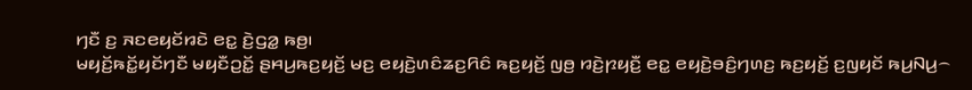ꤚꤢꤪ ꤢ꤬ ꤏꤢꤕꤟꤢꤩꤙꤢꤧ ꤕꤢ꤭ ꤢꤧ꤬ꤞꤤ꤭ ꤒꤥ꤬꤯
ꤗꤟꤢꤩ꤬ꤒꤢꤩ꤭ꤟꤢꤩꤚꤢꤪ ꤗꤟꤢꤪꤑꤢꤩ꤭ ꤔꤌꤣ꤬ꤒꤢ꤬ꤟꤢꤩ꤬ ꤗꤢ꤬ ꤕꤟꤢꤧ꤬ꤛꤢꤨꤘꤢ꤬ꤖꤢꤨ ꤒꤢ꤬ꤟꤢꤩ꤬ ꤜꤥ꤬ ꤙꤢꤧ꤬ꤐꤟꤢꤪ꤬ ꤕꤢ꤭ ꤕꤟꤢꤧ꤬ꤋꤢꤨ꤬ꤚꤛꤢ꤬ ꤒꤢ꤬ꤟꤢꤩ꤬ ꤢ꤬ꤜꤟꤢꤩ ꤒꤣ꤬ꤡꤣ꤬꤮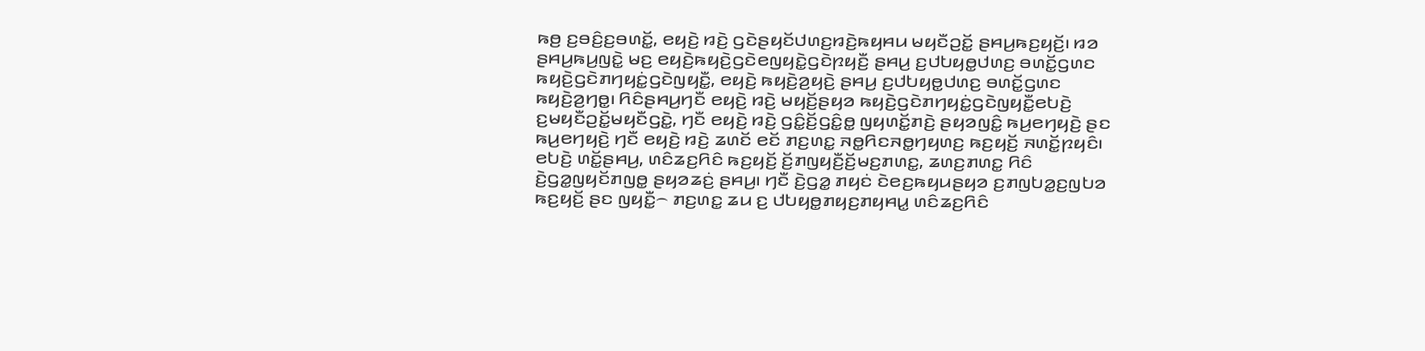ꤒꤥ꤬ ꤢ꤬ꤋꤢꤨ꤬ꤢ꤬ꤋꤛꤢꤩ꤭, ꤕꤟꤢꤧ꤬ ꤙꤢꤧ꤬ ꤞꤢꤧꤔꤟꤢꤩꤓꤛꤢ꤬ꤙꤢꤧ꤬ꤒꤟꤌꤣ ꤗꤟꤢꤪꤑꤢꤩ꤭ ꤔꤌꤣ꤬ꤒꤢ꤬ꤟꤢꤩ꤬꤯ ꤙꤤ ꤔꤌꤣ꤬ꤒꤣ꤬ꤜꤢꤧ꤭ ꤗꤢ꤬ ꤕꤟꤢꤧ꤬ꤒꤟꤢꤧ꤬ꤞꤢꤧꤕꤜꤟꤢꤧ꤭ꤞꤢꤧꤐꤟꤢꤪ꤬ ꤔꤌꤣ꤬ ꤢ꤬ꤓꤝꤟꤥ꤭ꤓꤛꤢ꤬ ꤋꤛꤢꤩ꤭ꤞꤛꤢ ꤒꤟꤢꤧ꤬ꤞꤢꤧꤊꤚꤟꤢꤦ꤭ꤞꤢꤧꤜꤟꤢꤪ꤭, ꤕꤟꤢꤧ꤬ ꤒꤟꤢꤧ꤬ꤤ꤬ꤟꤢꤧ꤬ ꤔꤌꤣ꤬ ꤢ꤬ꤓꤝꤟꤥ꤭ꤓꤛꤢ꤬ ꤋꤛꤢꤩ꤭ꤞꤛꤢ ꤒꤟꤢꤧ꤬ꤤ꤬ꤚꤥ꤭꤯ ꤖꤢꤨꤔꤌꤣ꤬ꤚꤢꤪ ꤕꤟꤢꤧ꤬ ꤙꤢꤧ꤬ ꤗꤟꤢꤩ꤬ꤔꤟꤤ ꤒꤟꤢꤧ꤬ꤞꤢꤧꤊꤚꤟꤢꤦ꤭ꤞꤢꤧꤜꤟꤢꤪ꤭ꤕꤝꤢꤧ꤬ ꤢ꤬ꤗꤟꤢꤪꤑꤢꤩ꤭ꤗꤟꤢꤪꤞꤢꤧ꤭, ꤚꤢꤪ ꤕꤟꤢꤧ꤬ ꤙꤢꤧ꤬ ꤞꤢꤨ꤭ꤢꤩ꤬ꤞꤢꤨ꤭ꤥ꤭ ꤜꤟꤛꤢꤩ꤭ꤊꤢꤧ꤬ ꤔꤟꤤꤜꤢꤨ꤭ ꤒꤣ꤬ꤕꤚꤟꤢꤧ꤬ ꤔꤢ ꤒꤣ꤬ꤕꤚꤟꤢꤧ꤬ ꤚꤢꤪ ꤕꤟꤢꤧ꤬ ꤙꤢꤧ꤬ ꤘꤛꤢꤩ ꤕꤢꤩ ꤊꤢ꤬ꤛꤢ꤭ ꤏꤥ꤭ꤖꤢꤏꤥ꤭ꤚꤟꤛꤢ꤬ ꤒꤢ꤬ꤟꤢꤩ꤬ ꤏꤛꤢꤩ꤭ꤐꤟꤢꤨ꤯
ꤕꤝꤢꤧ꤬ ꤛꤢꤩ꤭ꤔꤌꤣ꤬, ꤛꤢꤨꤘꤢ꤬ꤖꤢꤨ ꤒꤢ꤬ꤟꤢꤩ꤬ ꤢꤩ꤬ꤊꤜꤟꤢꤪ꤬ꤢꤩ꤬ꤗꤢ꤬ꤊꤛꤢ꤭, ꤘꤛꤢ꤬ꤊꤛꤢ꤭ ꤖꤢꤨ ꤢꤧ꤬ꤞꤤ꤭ꤜꤟꤢꤩꤊꤜꤥ꤭ ꤔꤟꤤꤘꤢꤦ꤬ ꤔꤌꤣ꤬꤯ ꤚꤢꤪ ꤢꤧ꤬ꤞꤤ꤭ ꤊꤟꤢꤦ ꤢꤧꤕꤢ꤬ꤒꤟꤣꤔꤟꤤ ꤢ꤬ꤊꤜꤝꤤ꤭ꤢ꤬ꤜꤝꤤ ꤒꤢ꤬ꤟꤢꤩ꤬ ꤔꤢ ꤜꤟꤢꤪ꤭꤮ ꤊꤢ꤬ꤛꤢ꤭ ꤘꤣ ꤢ꤬ ꤓꤝꤟꤥ꤭ꤊꤟꤢ꤬ꤊꤟꤌꤣ꤭ ꤛꤢꤨꤘꤢ꤬ꤖꤢꤨ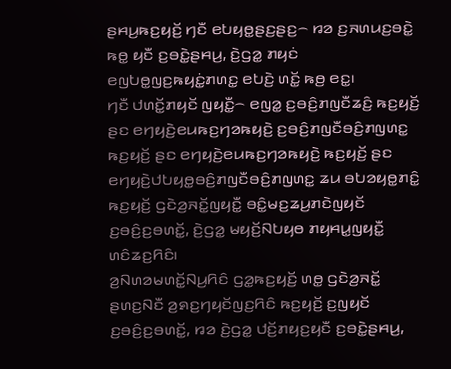ꤔꤌꤣ꤬ꤒꤢ꤬ꤟꤢꤩ꤬ ꤚꤢꤪ ꤕꤝꤟꤥ꤭ꤔꤢ꤬ꤔꤢ꤬꤮ ꤙꤤ ꤢ꤬ꤏꤛꤣꤢ꤬ꤋꤢꤧ꤭ ꤒꤥ꤭ ꤟꤢꤪ ꤢ꤬ꤋꤢꤧ꤭ꤔꤌꤣ꤬, ꤢꤧ꤬ꤞꤤ꤭ ꤊꤟꤢꤦ ꤕꤜꤝꤥ꤭ꤜꤢ꤬ꤒꤟꤢꤦ꤭ꤊꤛꤢ꤭ ꤕꤝꤢꤧ꤬ ꤛꤢꤩ꤭ ꤒꤥ꤬ ꤕꤢ꤭꤯
ꤚꤢꤪ ꤓꤛꤢꤩ꤭ꤊꤟꤢꤩ ꤜꤟꤢꤪ꤭꤮ ꤕꤜꤤ꤭ ꤢ꤬ꤋꤢꤨ꤬ꤊꤜꤢꤪꤘꤢꤨ꤬ ꤒꤢ꤬ꤟꤢꤩ꤬ ꤔꤢ ꤕꤚꤟꤢꤧ꤬ꤕꤣꤒꤢ꤬ꤚꤤꤒꤟꤢꤧ꤬ ꤢ꤬ꤋꤢꤨ꤬ꤊꤜꤢꤪꤋꤢꤨ꤬ꤊꤜꤛꤢ꤭ ꤒꤢ꤬ꤟꤢꤩ꤬ ꤔꤢ ꤕꤚꤟꤢꤧ꤬ꤕꤣꤒꤢ꤬ꤚꤤꤒꤟꤢꤧ꤬ ꤒꤢ꤬ꤟꤢꤩ꤬ ꤔꤢ ꤕꤚꤟꤢꤧ꤬ꤓꤝꤟꤥ꤭ꤋꤢꤨ꤬ꤊꤜꤢꤪꤋꤢꤨ꤬ꤊꤜꤛꤢ꤭ ꤘꤣ ꤋꤝꤤꤟꤥ꤭ꤊꤢꤨ꤭ ꤒꤢ꤬ꤟꤢꤩ꤬ ꤞꤢꤧꤤ꤬ꤏꤢꤩ꤭ꤜꤟꤢꤪ꤭ ꤋꤢꤨ꤭ꤗꤢ꤬ꤘꤣ꤬ꤊꤢꤧꤜꤟꤢꤩ ꤢ꤬ꤋꤢꤨ꤬ꤢ꤬ꤋꤛꤢꤩ꤭, ꤢꤧ꤬ꤞꤤ꤭ ꤗꤟꤢꤩ꤬ꤡꤝꤟꤥ ꤊꤟꤌꤣ꤭ꤜꤟꤢꤪ꤭ ꤛꤢꤨꤘꤢ꤬ꤖꤢꤨ꤯
ꤤ꤬ꤡꤛꤤꤗꤛꤢꤩ꤭ꤡꤣ꤬ꤖꤢꤨ ꤞꤤ꤭ꤒꤢ꤬ꤟꤢꤩ꤬ ꤛꤥ꤭ ꤞꤢꤧꤤ꤬ꤏꤢꤩ꤭ ꤔꤛꤢ꤬ꤡꤢꤪ ꤤ꤬ꤎꤢ꤬ꤚꤟꤢꤩꤜꤢ꤬ꤖꤢꤨ ꤒꤢ꤬ꤟꤢꤩ꤬ ꤢ꤬ꤜꤟꤢꤩ ꤢ꤬ꤋꤢꤨ꤬ꤢ꤬ꤋꤛꤢꤩ꤭, ꤙꤤ ꤢꤧ꤬ꤞꤤ꤭ ꤓꤢꤩ꤬ꤊꤟꤢ꤬ꤟꤢꤪ ꤢ꤬ꤋꤢꤧ꤭ꤔꤌꤣ꤬,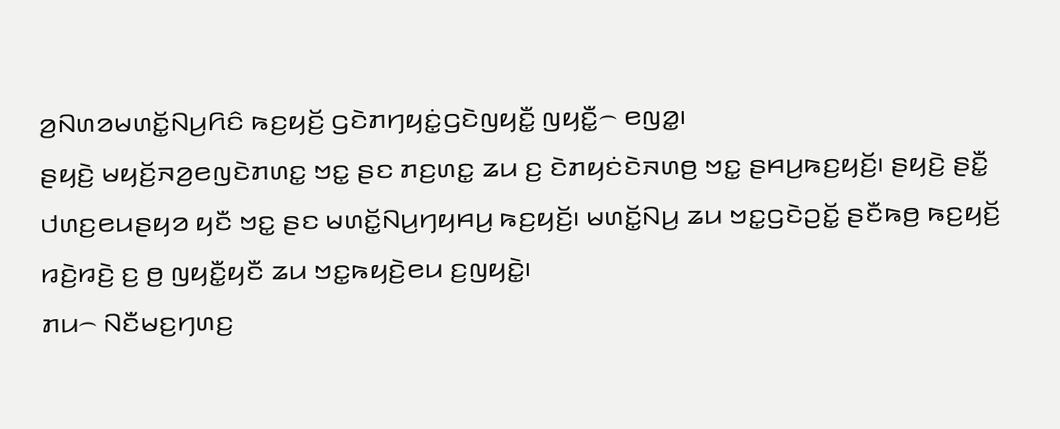ꤤ꤬ꤡꤛꤤꤗꤛꤢꤩ꤭ꤡꤣ꤬ꤖꤢꤨ ꤒꤢ꤬ꤟꤢꤩ꤬ ꤞꤢꤧꤊꤚꤟꤢꤦ꤭ꤞꤢꤧꤜꤟꤢꤪ꤭ ꤜꤟꤢꤪ꤭꤮ ꤕꤜꤤ꤭꤯
ꤔꤟꤢꤧ꤬ ꤗꤟꤢꤩ꤬ꤏꤤ꤬ꤕꤜꤢꤧꤊꤛꤢ꤭ ꤠꤢ꤭ ꤔꤢ ꤊꤢ꤬ꤛꤢ꤭ ꤘꤣ ꤢ꤬ ꤢꤧꤊꤟꤢꤦꤢꤧꤏꤛꤥ꤬ ꤠꤢ꤭ ꤔꤌꤣ꤬ꤒꤢ꤬ꤟꤢꤩ꤬꤯ ꤔꤟꤢꤧ꤬ ꤔꤢꤪ꤭ ꤓꤛꤢ꤬ꤕꤣꤔꤟꤤ ꤟꤢꤪ ꤠꤢ꤭ ꤔꤢ ꤗꤛꤢꤩ꤭ꤡꤣ꤬ꤚꤟꤌꤣ꤬ ꤒꤢ꤬ꤟꤢꤩ꤬꤯ ꤗꤛꤢꤩ꤭ꤡꤣ꤬ ꤘꤣ ꤠꤢ꤭ꤞꤢꤧꤑꤢꤩ꤭ ꤔꤢꤪꤒꤥ꤬ ꤒꤢ꤬ꤟꤢꤩ꤬ ꤙꤢꤧ꤬ꤙꤢꤧ꤬ ꤢ꤬ ꤥ꤬ ꤜꤟꤢꤪ꤭ꤟꤢꤪ ꤘꤣ ꤠꤢ꤭ꤒꤟꤢꤧ꤬ꤕꤣ ꤢ꤬ꤜꤟꤢꤧ꤭꤯
ꤊꤣ꤮ ꤡꤢꤪꤗꤢ꤬ꤚꤛꤢ꤬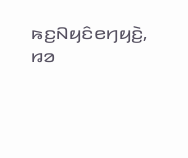ꤒꤢ꤬ꤡꤟꤢꤨꤕꤚꤟꤢꤧ꤬, ꤙꤤ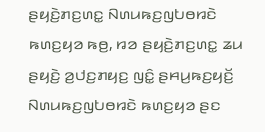ꤔꤟꤢꤧ꤬ꤊꤢ꤬ꤛꤢ꤭ ꤡꤛꤣꤒꤢ꤬ꤜꤝꤥꤙꤢꤧ ꤒꤛꤢ꤬ꤟꤤ ꤒꤥ꤬, ꤙꤤ ꤔꤟꤢꤧ꤬ꤊꤢ꤬ꤛꤢ꤭ ꤘꤣ ꤔꤟꤢꤧ꤬ ꤤ꤬ꤓꤢ꤬ꤊꤟꤢ꤬ ꤜꤢꤨ꤭ ꤔꤌꤣ꤬ꤒꤢ꤬ꤟꤢꤩ꤬ ꤡꤛꤣꤒꤢ꤬ꤜꤝꤥꤙꤢꤧ ꤒꤛꤢ꤬ꤟꤤ ꤔꤢ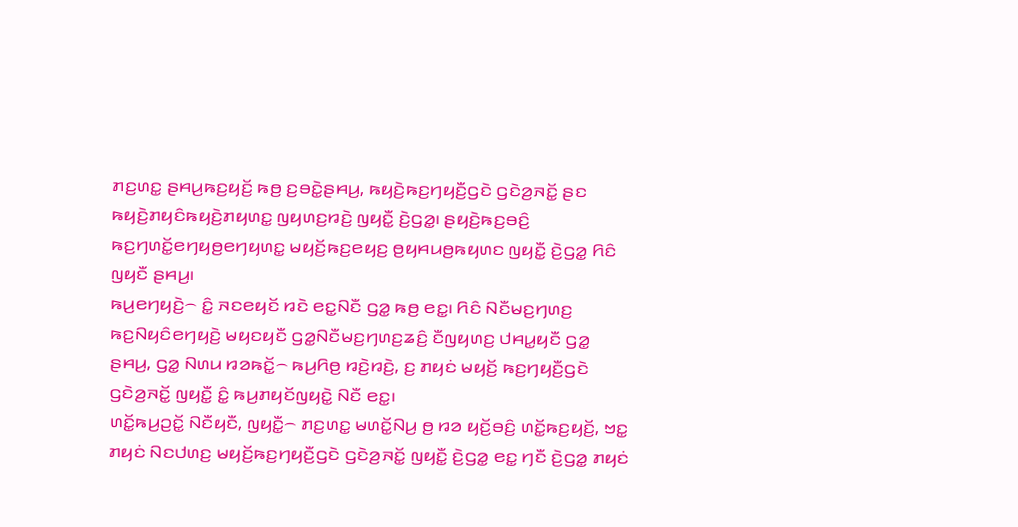ꤊꤢ꤬ꤛꤢ꤭ ꤔꤌꤣ꤬ꤒꤢ꤬ꤟꤢꤩ꤬ ꤒꤥ꤬ ꤢ꤬ꤋꤢꤧ꤭ꤔꤌꤣ꤬, ꤒꤟꤢꤧ꤬ꤒꤢ꤬ꤚꤟꤢꤪ꤬ꤞꤢꤧ ꤞꤢꤧꤤ꤬ꤏꤢꤩ꤭ ꤔꤢ ꤒꤟꤢꤧ꤬ꤊꤟꤢꤨꤒꤟꤢꤧ꤬ꤊꤟꤛꤢ꤭ ꤜꤟꤛꤢ꤬ꤙꤢꤧ꤬ ꤜꤟꤢꤪ꤭ ꤢꤧ꤬ꤞꤤ꤭꤯ ꤔꤟꤢꤧ꤬ꤒꤢ꤬ꤋꤢꤨ꤬ ꤒꤢ꤬ꤚꤛꤢꤩ꤭ꤕꤚꤟꤥ꤬ꤕꤚꤟꤛꤢ꤭ ꤗꤟꤢꤩ꤬ꤒꤢ꤬ꤕꤟꤢ꤬ ꤥ꤬ꤟꤌꤣꤥ꤬ꤒꤟꤛꤢ ꤜꤟꤢꤪ꤭ ꤢꤧ꤬ꤞꤤ꤭ ꤖꤢꤨ ꤜꤟꤢꤪ ꤔꤌꤣ꤬꤯
ꤒꤣ꤬ꤕꤚꤟꤢꤧ꤬꤮ ꤢꤨ꤭ ꤏꤢꤕꤟꤢꤩ ꤙꤢꤧ ꤕꤢ꤭ꤡꤢꤪ ꤞꤤ꤭ ꤒꤥ꤬ ꤕꤢ꤭꤯ ꤖꤢꤨ ꤡꤢꤪꤗꤢ꤬ꤚꤛꤢ꤬ ꤒꤢ꤬ꤡꤟꤢꤨꤕꤚꤟꤢꤧ꤬ ꤗꤟꤢꤟꤢꤪ ꤞꤤ꤭ꤡꤢꤪꤗꤢ꤬ꤚꤛꤢ꤬ꤘꤢꤨ꤬ ꤢꤪꤜꤟꤛꤢ꤬ ꤓꤌꤣ꤭ꤟꤢꤪ ꤞꤤ꤭ ꤔꤌꤣ꤬, ꤞꤤ꤭ ꤡꤛꤣ ꤙꤤꤒꤢꤩ꤭꤮ ꤒꤣ꤬ꤖꤥ꤬ ꤙꤢꤧ꤬ꤙꤢꤧ꤬, ꤢ꤬ ꤊꤟꤢꤦ ꤗꤟꤢꤩ꤬ ꤒꤢ꤬ꤚꤟꤢꤪ꤬ꤞꤢꤧ ꤞꤢꤧꤤ꤬ꤏꤢꤩ꤭ ꤜꤟꤢꤪ꤭ ꤢꤨ꤭ ꤒꤣ꤬ꤊꤟꤢꤩꤜꤟꤢꤧ꤭ ꤡꤢꤪ ꤕꤢ꤭꤯
ꤛꤢꤩ꤭ꤒꤣ꤬ꤑꤢꤩ꤭ ꤡꤢꤪꤟꤢꤪ, ꤜꤟꤢꤪ꤭꤮ ꤊꤢ꤬ꤛꤢ꤭ ꤗꤛꤢꤩ꤭ꤡꤣ꤬ ꤥ꤬ ꤙꤤ ꤟꤢꤩ꤬ꤋꤢꤨ꤬ ꤛꤢꤩ꤭ꤒꤢ꤬ꤟꤢꤩ꤬, ꤠꤢ꤭ ꤊꤟꤢꤦ ꤡꤢꤓꤛꤢ꤬ ꤗꤟꤢꤩ꤬ꤒꤢ꤬ꤚꤟꤢꤪ꤬ꤞꤢꤧ ꤞꤢꤧꤤ꤬ꤏꤢꤩ꤭ ꤜꤟꤢꤪ꤭ ꤢꤧ꤬ꤞꤤ꤭ ꤕꤢ꤭ ꤚꤢꤪ ꤢꤧ꤬ꤞꤤ꤭ ꤊꤟꤢꤦ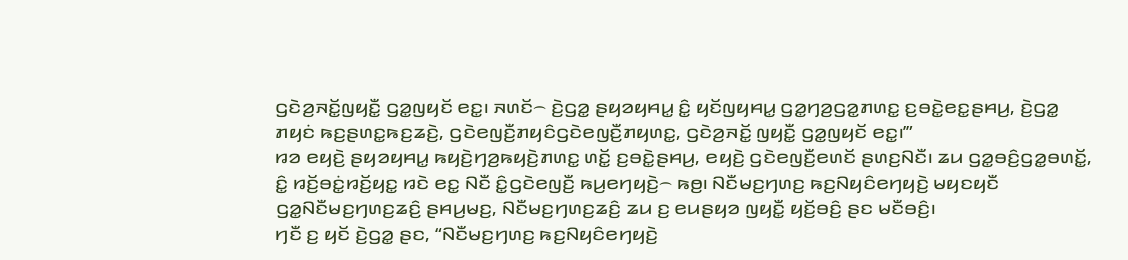ꤞꤢꤧꤤ꤬ꤏꤢꤩ꤭ꤜꤟꤢꤪ꤭ ꤞꤤ꤭ꤜꤟꤢꤩ ꤕꤢ꤭꤯ ꤏꤛꤢꤩ꤮ ꤢꤧ꤬ꤞꤤ꤭ ꤔꤟꤤꤟꤌꤣ꤭ ꤢꤨ꤭ ꤟꤢꤩꤜꤟꤌꤣ꤭ ꤞꤤ꤭ꤚꤤ꤬ꤞꤤ꤭ꤊꤛꤢ꤭ ꤢ꤬ꤋꤢꤧ꤭ꤕꤢ꤭ꤔꤌꤣ꤬, ꤢꤧ꤬ꤞꤤ꤭ ꤊꤟꤢꤦ ꤒꤢ꤬ꤔꤛꤢ꤭ꤒꤢ꤬ꤘꤢꤧ꤬, ꤞꤢꤧꤕꤜꤢꤪ꤬ꤊꤟꤢꤨꤞꤢꤧꤕꤜꤢꤪ꤬ꤊꤟꤛꤢ꤭, ꤞꤢꤧꤤ꤬ꤏꤢꤩ꤭ ꤜꤟꤢꤪ꤭ ꤞꤤ꤭ꤜꤟꤢꤩ ꤕꤢ꤭꤯’”
ꤙꤤ ꤕꤟꤢꤧ꤬ ꤔꤟꤤꤟꤌꤣ꤭ ꤒꤟꤢꤧ꤬ꤚꤤ꤬ꤒꤟꤢꤧ꤬ꤊꤛꤢ꤭ ꤛꤢꤩ꤭ ꤢ꤬ꤋꤢꤧ꤭ꤔꤌꤣ꤬, ꤕꤟꤢꤧ꤬ ꤞꤢꤧꤕꤜꤢꤪ꤬ꤕꤛꤢꤩ ꤔꤛꤢ꤬ꤡꤢꤪ꤯ ꤘꤣ ꤞꤤ꤭ꤋꤢꤨ꤬ꤞꤤ꤭ꤋꤛꤢꤩ꤭, ꤢꤨ꤭ ꤙꤢꤩ꤬ꤋꤢꤦ꤭ꤙꤢꤩ꤬ꤟꤢ꤭ ꤙꤢꤧ ꤕꤢ꤭ ꤡꤢꤪ ꤢꤨ꤭ꤞꤢꤧꤕꤜꤢꤪ꤬ ꤒꤣ꤬ꤕꤚꤟꤢꤧ꤬꤮ ꤒꤥ꤬꤯ ꤡꤢꤪꤗꤢ꤬ꤚꤛꤢ꤬ ꤒꤢ꤬ꤡꤟꤢꤨꤕꤚꤟꤢꤧ꤬ ꤗꤟꤢꤟꤢꤪ ꤞꤤ꤭ꤡꤢꤪꤗꤢ꤬ꤚꤛꤢ꤬ꤘꤢꤨ꤬ ꤔꤌꤣ꤬ꤗꤢ꤬, ꤡꤢꤪꤗꤢ꤬ꤚꤛꤢ꤬ꤘꤢꤨ꤬ ꤘꤣ ꤢ꤬ ꤕꤣꤔꤟꤤ ꤜꤟꤢꤪ꤭ ꤟꤢꤩ꤬ꤋꤢꤨ꤬ ꤔꤢ ꤗꤢꤪꤋꤢꤨ꤬꤯
ꤚꤢꤪ ꤢ꤬ ꤟꤢꤩ ꤢꤧ꤬ꤞꤤ꤭ ꤔꤢ, “ꤡꤢꤪꤗꤢ꤬ꤚꤛꤢ꤬ ꤒꤢ꤬ꤡꤟꤢꤨꤕꤚꤟꤢꤧ꤬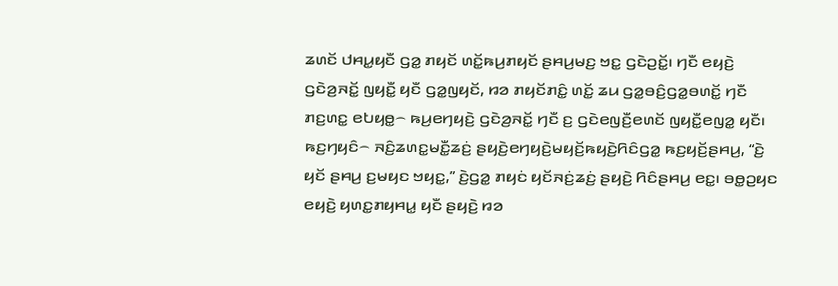ꤘꤛꤢꤩ ꤓꤌꤣ꤭ꤟꤢꤪ ꤞꤤ꤭ ꤊꤟꤢꤩ ꤛꤢꤩ꤭ꤒꤣ꤬ꤊꤟꤢꤩ ꤔꤌꤣ꤬ꤗꤢ꤬ ꤠꤢ꤭ ꤞꤢꤧꤑꤢꤩ꤭꤯ ꤚꤢꤪ ꤕꤟꤢꤧ꤬ ꤞꤢꤧꤤ꤬ꤏꤢꤩ꤭ ꤜꤟꤢꤪ꤭ ꤟꤢꤪ ꤞꤤ꤭ꤜꤟꤢꤩ, ꤙꤤ ꤊꤟꤢꤩꤊꤢꤨ꤭ ꤛꤢꤩ꤭ ꤘꤣ ꤞꤤ꤭ꤋꤢꤨ꤬ꤞꤤ꤭ꤋꤛꤢꤩ꤭ ꤚꤢꤪ ꤊꤢ꤬ꤛꤢ꤭ ꤕꤝꤟꤥ꤭꤮ ꤒꤣ꤬ꤕꤚꤟꤢꤧ꤬ ꤞꤢꤧꤤ꤬ꤏꤢꤩ꤭ ꤚꤢꤪ ꤢ꤬ ꤞꤢꤧꤕꤜꤢꤪ꤬ꤕꤛꤢꤩ ꤜꤟꤢꤪ꤭ꤕꤜꤤ꤭ ꤟꤢꤪ꤯
ꤒꤢ꤬ꤚꤟꤢꤨ꤮ ꤏꤢꤨ꤬ꤘꤛꤢ꤭ꤗꤢꤪ꤭ꤘꤢꤦ꤬ ꤔꤟꤢꤧ꤬ꤕꤚꤟꤢꤧ꤬ꤗꤟꤢꤩ꤬ꤒꤟꤢꤧ꤬ꤖꤢꤨꤞꤤ꤭ ꤒꤢ꤬ꤟꤢꤩ꤬ꤔꤌꤣ꤬, “ꤢꤧ꤬ ꤟꤢꤩ ꤔꤌꤣ꤬ ꤢ꤬ꤗꤟꤢ ꤠꤟꤢ꤭,” ꤢꤧ꤬ꤞꤤ꤭ ꤊꤟꤢꤦ ꤟꤢꤩꤏꤢꤦ꤬ꤘꤢꤦ꤬ ꤔꤟꤢꤧ꤬ ꤖꤢꤨꤔꤌꤣ꤬ ꤕꤢ꤭꤯ ꤋꤥ꤭ꤑꤟꤢ ꤕꤟꤢꤧ꤬ ꤟꤛꤢ꤭ꤊꤟꤌꤣ꤭ ꤟꤢꤪ ꤔꤟꤢꤧ꤬ ꤙꤤ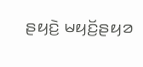ꤔꤟꤢꤧ꤬ ꤗꤟꤢꤩ꤬ꤔꤟꤤ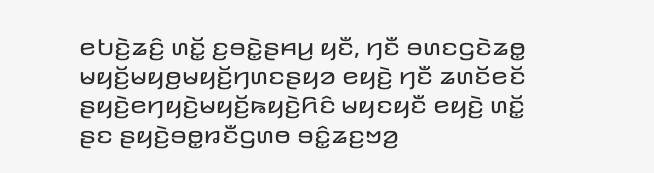ꤕꤝꤢꤧ꤬ꤘꤢꤨ꤬ ꤛꤢꤩ꤭ ꤢ꤬ꤋꤢꤧ꤭ꤔꤌꤣ꤬ ꤟꤢꤪ, ꤚꤢꤪ ꤋꤛꤢꤞꤢꤧꤘꤥ꤭ ꤗꤟꤢꤩ꤬ꤗꤟꤥ꤬ꤗꤟꤢꤩ꤬ꤚꤛꤢꤔꤟꤤ ꤕꤟꤢꤧ꤬ ꤚꤢꤪ ꤘꤛꤢꤩꤕꤢꤩ ꤔꤟꤢꤧ꤬ꤕꤚꤟꤢꤧ꤬ꤗꤟꤢꤩ꤬ꤒꤟꤢꤧ꤬ꤖꤢꤨ ꤗꤟꤢꤟꤢꤪ ꤕꤟꤢꤧ꤬ ꤛꤢꤩ꤭ ꤔꤢ ꤔꤟꤢꤧ꤬ꤋꤥ꤭ꤙꤢꤪꤞꤛꤥ ꤋꤢꤨ꤭ꤘꤢ꤬ꤠꤤ꤬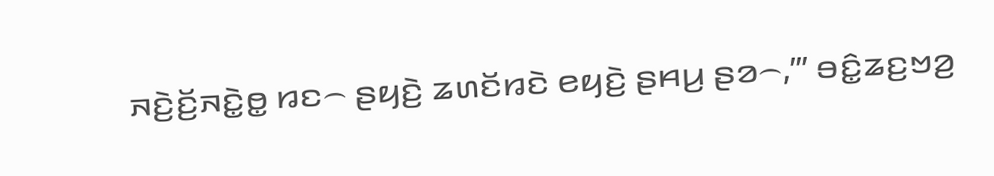ꤏꤢꤧ꤬ꤢꤩ꤬ꤏꤢꤧ꤭ꤥ꤭ ꤙꤢ꤮ ꤔꤟꤢꤧ꤬ ꤘꤛꤢꤩꤙꤢꤧ ꤕꤟꤢꤧ꤬ ꤔꤌꤣ꤬ ꤔꤤ꤮,’” ꤋꤢꤨ꤭ꤘꤢ꤬ꤠꤤ꤬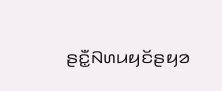ꤔꤢꤪ꤭ꤡꤛꤣꤟꤢꤩꤔꤟꤤ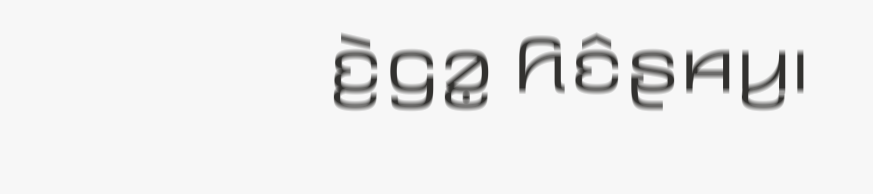ꤢꤧ꤬ꤞꤤ꤭ ꤖꤢꤨꤔꤌꤣ꤬꤯